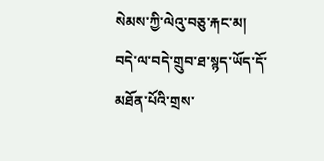སེམས་ཀྱི་ལེའུ་བཅུ་རྐང་མ།
བདེ་ལ་བདེ་གྲུབ་ཐ་སྙད་ཡོད་དོ་མཐོན་པོའི་གྲས་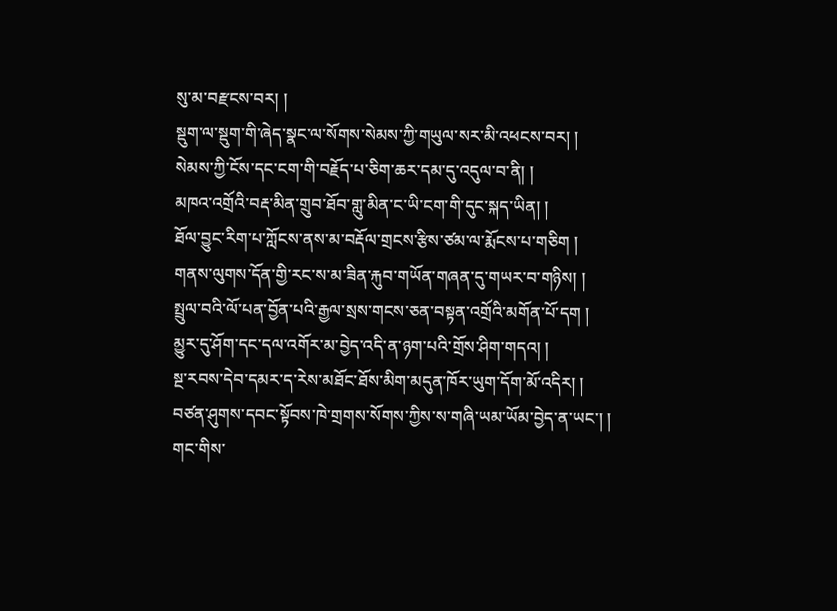སུ་མ་བརྫངས་བར། །
སྡུག་ལ་སྡུག་གི་ཞེད་སྣང་ལ་སོགས་སེམས་ཀྱི་གཡུལ་སར་མི་འཕངས་བར། །
སེམས་ཀྱི་ངོས་དང་ངག་གི་བརྗོད་པ་ཅིག་ཆར་དམ་དུ་འདུལ་བ་ནི། །
མཁའ་འགྲོའི་བརྡ་མིན་གྲུབ་ཐོབ་གླུ་མིན་ང་ཡི་ངག་གི་དུང་སྐད་ཡིན། །
ཐོལ་བྱུང་རིག་པ་ཀློངས་ནས་མ་བརྡོལ་གྲངས་རྩིས་ཙམ་ལ་རྨོངས་པ་གཅིག །
གནས་ལུགས་དོན་གྱི་རང་ས་མ་ཟིན་རྐུབ་གཡོན་གཞན་དུ་གཡར་བ་གཉིས། །
སྤྲུལ་བའི་ལོ་པན་བྱོན་པའི་རྒྱལ་སྲས་གངས་ཅན་བསྟན་འགྲོའི་མགོན་པོ་དག །
མྱུར་དུ་ཤོག་དང་དལ་འགོར་མ་བྱེད་འདི་ན་ཉག་པའི་གྲོས་ཤིག་གདའ། །
སྔ་རབས་དེབ་དམར་ད་རེས་མཐོང་ཐོས་མིག་མདུན་ཁོར་ཡུག་དོག་མོ་འདིར། །
བཙན་ཤུགས་དབང་སྟོབས་ཁེ་གྲགས་སོགས་ཀྱིས་ས་གཞི་ཡམ་ཡོམ་བྱེད་ན་ཡང་། །
གང་གིས་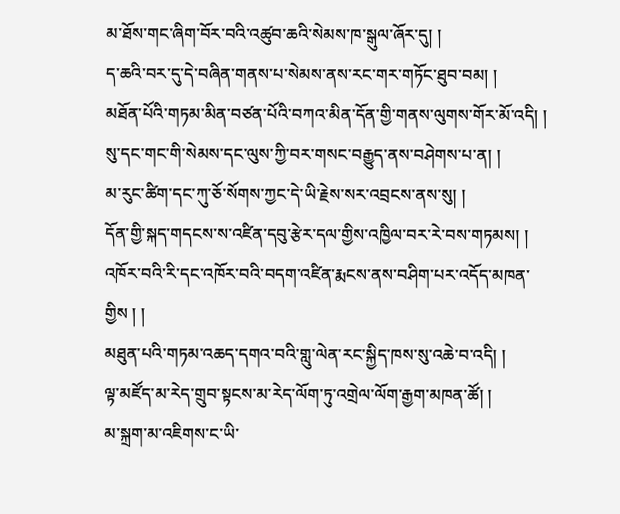མ་ཐོས་གང་ཞིག་བོར་བའི་འཚུབ་ཆའི་སེམས་ཁ་སྒུལ་ཞོར་དུ། །
ད་ཆའི་བར་དུ་དེ་བཞིན་གནས་པ་སེམས་ནས་རང་གར་གཏོང་ཐུབ་བམ། །
མཐོན་པོའི་གཏམ་མིན་བཙན་པོའི་བཀའ་མིན་དོན་གྱི་གནས་ལུགས་གོར་མོ་འདི། །
སུ་དང་གང་གི་སེམས་དང་ལུས་ཀྱི་བར་གསང་བརྒྱུད་ནས་བཤེགས་པ་ན། །
མ་རུང་ཚིག་དང་ཀུ་ཅོ་སོགས་ཀྱང་དེ་ཡི་རྗེས་སར་འབྲངས་ནས་སུ། །
དོན་གྱི་སྐད་གདངས་ས་འཛིན་དབུ་རྩེར་དལ་གྱིས་འཁྱིལ་བར་རེ་བས་གཏམས། །
འཁོར་བའི་རི་དང་འཁོར་བའི་བདག་འཛིན་རྨངས་ནས་བཤིག་པར་འདོད་མཁན་གྱིས ། །
མཐུན་པའི་གཏམ་འཆད་དགའ་བའི་གླུ་ལེན་རང་སྐྱིད་ཁས་སུ་འཆེ་བ་འདི། །
ལྟ་མཛོད་མ་རེད་གྲུབ་སྟངས་མ་རེད་ལོག་ཏུ་འགྲེལ་ལོག་རྒྱག་མཁན་ཚོ། །
མ་སྐྲག་མ་འཇིགས་ང་ཡི་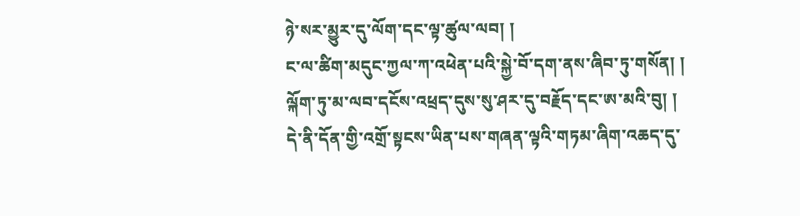ཉེ་སར་མྱུར་དུ་ལོག་དང་ལྟ་ཚུལ་ལབ། །
ང་ལ་ཚིག་མདུང་ཀྱལ་ཀ་འཕེན་པའི་སྐྱེ་བོ་དག་ནས་ཞིབ་ཏུ་གསོན། །
ལྐོག་ཏུ་མ་ལབ་དངོས་འཕྲད་དུས་སུ་ཤར་དུ་བརྗོད་དང་ཨ་མའི་བུ། །
དེ་ནི་དོན་གྱི་འགྲོ་སྟངས་ཡིན་པས་གཞན་ལྟའི་གཏམ་ཞིག་འཆད་དུ་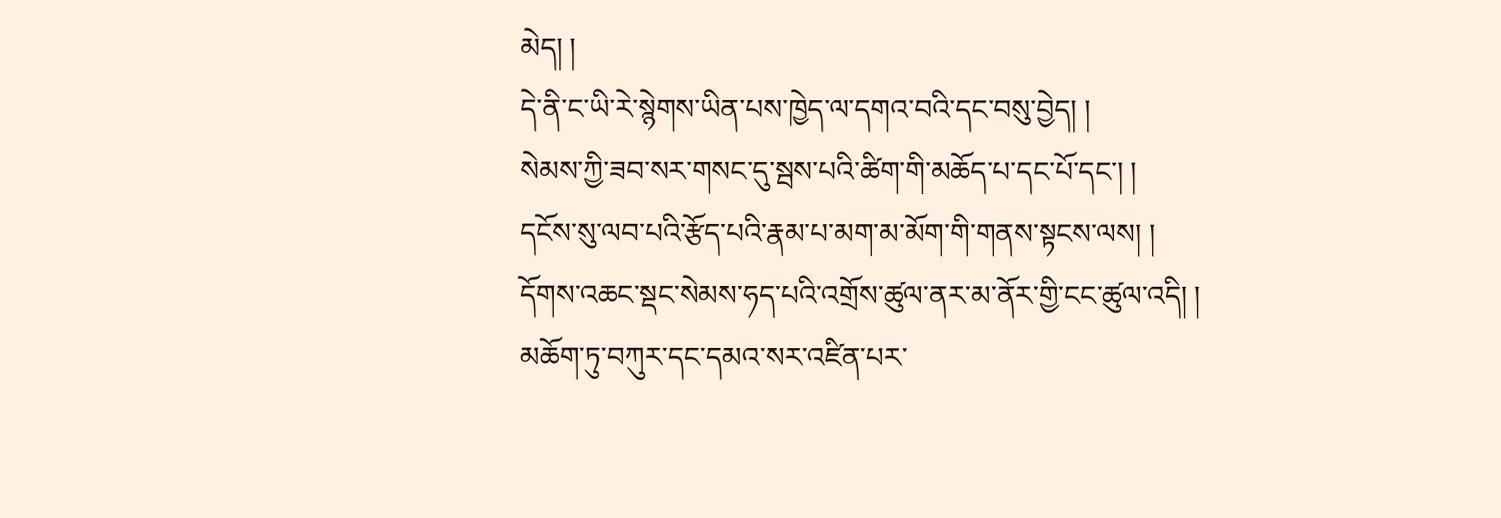མེད། །
དེ་ནི་ང་ཡི་རེ་སྙེགས་ཡིན་པས་ཁྱེད་ལ་དགའ་བའི་དང་བསུ་བྱེད། །
སེམས་ཀྱི་ཟབ་སར་གསང་དུ་སྦས་པའི་ཚིག་གི་མཆོད་པ་དང་པོ་དང་། །
དངོས་སུ་ལབ་པའི་རྩོད་པའི་རྣམ་པ་མག་མ་མོག་གི་གནས་སྟངས་ལས། །
དོགས་འཆང་སྡང་སེམས་ཧད་པའི་འགྲོས་ཚུལ་ནར་མ་ནོར་གྱི་ངང་ཚུལ་འདི། །
མཆོག་ཏུ་བཀུར་དང་དམའ་སར་འཛིན་པར་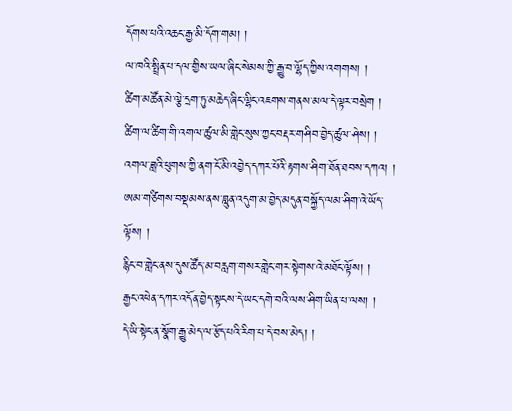དོགས་པའི་འཆང་རྒྱ་མི་དོག་གམ། །
ལ་ཁའི་སྤྲིན་པ་དལ་གྱིས་ཡལ་ཞིང་སེམས་ཀྱི་རྒྱུ་བ་ལྷོད་ཀྱིས་འགགས། །
ཚིག་མཚོན་མེ་ལྕེ་དྲག་ཏུ་མཆེད་ཞིང་ལྷིང་འཇགས་གནས་མལ་དེ་ལྟར་བསྲེག །
ཚིག་ལ་ཚིག་གི་འགལ་ཚུལ་མི་གླེང་སུས་ཀྱང་བརྡར་གཤིབ་བྱེད་ཚུལ་ཤེས། །
འགལ་ཟླའི་ཕུགས་ཀྱི་ནག་ངོ་མི་འབྱེད་དཀར་པོའི་རྟགས་ཤིག་ཐོན་ཐབས་དཀའ། །
ཨམ་གཙིགས་བསྡམས་ནས་བླུན་འདུག་མ་བྱེད་མདུན་བསྐྱོད་ལམ་ཤིག་འེ་ཡོད་ལྟོས། །
རྙིང་བ་གླེང་ནས་དུས་ཚོད་མ་བརླག་གསར་གླེང་གར་སྟེགས་འེ་མཐོང་ལྟོས། །
རྒྱང་འཕེན་དཀར་འདོན་བྱེད་སྟངས་དེ་ཡང་དགེ་བའི་ལས་ཤིག་ཡིན་པ་ལས། །
དེ་ཡི་སྟེང་ན་སྣོག་རྒྱུ་མེད་ལ་རྩོད་པའི་རིག་པ་དེ་བས་མེད། །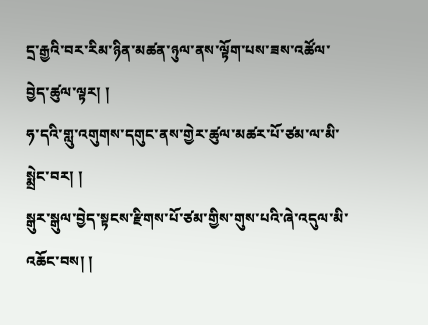དྲ་རྒྱའི་བར་རིམ་ཉིན་མཚན་ཉུལ་ནས་ལྟོག་པས་ཟས་འཚོལ་བྱེད་ཚུལ་ལྟར། །
ཧ་དའི་གླུ་འགུགས་དགུང་ནས་གྱེར་ཚུལ་མཚར་པོ་ཙམ་ལ་མི་སྨྲེང་བར། །
སྒུར་སྒུལ་བྱེད་སྟངས་རྫིགས་པོ་ཙམ་གྱིས་གུས་པའི་ཞེ་འདུལ་མི་འཆོང་བས། །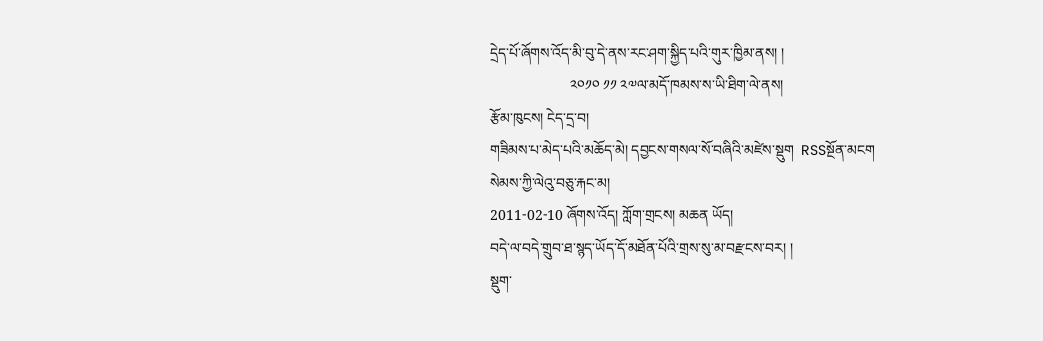དྲེད་པོ་ཞོགས་འོད་མི་བུ་དེ་ནས་རང་ཤག་སྐྱིད་པའི་གུར་ཁྱིམ་ནས། །
                      ༢༠༡༠ ༡༡ ༢༧ལ་མདོ་ཁམས་ས་ཡི་ཐིག་ལེ་ནས།
རྩོམ་ཁུངས། ངེད་དྲ་བ།
གཟིམས་པ་མེད་པའི་མཆོད་མེ། དབྱངས་གསལ་སོ་བཞིའི་མཛེས་སྡུག  RSSསྔོན་མངག
སེམས་ཀྱི་ལེའུ་བཅུ་རྐང་མ།
2011-02-10 ཞོགས་འོད། ཀློག་གྲངས། མཆན ཡོད།
བདེ་ལ་བདེ་གྲུབ་ཐ་སྙད་ཡོད་དོ་མཐོན་པོའི་གྲས་སུ་མ་བརྫངས་བར། །
སྡུག་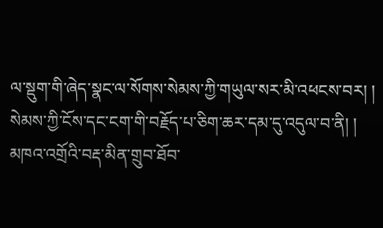ལ་སྡུག་གི་ཞེད་སྣང་ལ་སོགས་སེམས་ཀྱི་གཡུལ་སར་མི་འཕངས་བར། །
སེམས་ཀྱི་ངོས་དང་ངག་གི་བརྗོད་པ་ཅིག་ཆར་དམ་དུ་འདུལ་བ་ནི། །
མཁའ་འགྲོའི་བརྡ་མིན་གྲུབ་ཐོབ་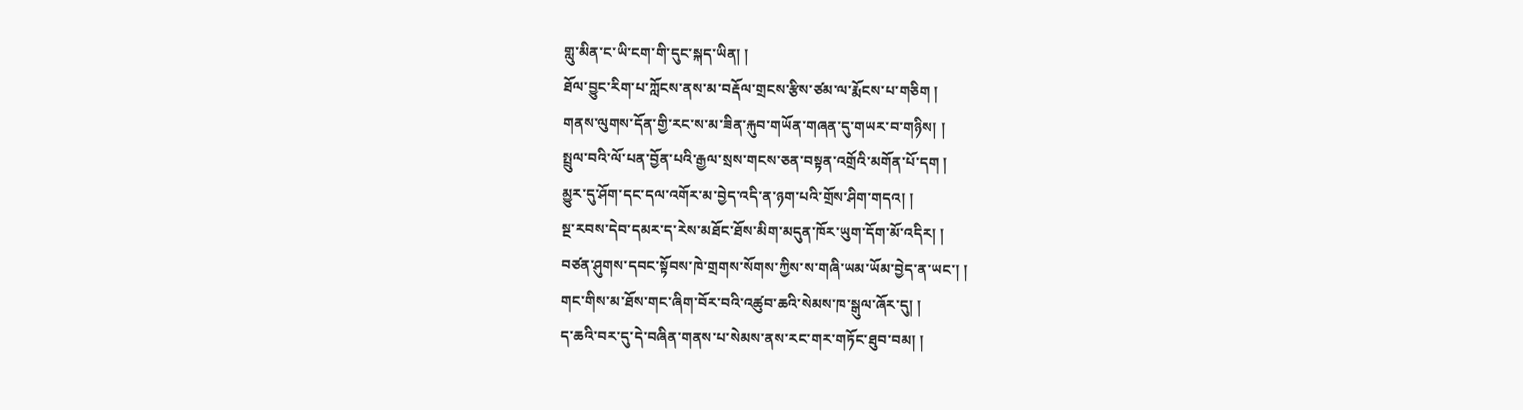གླུ་མིན་ང་ཡི་ངག་གི་དུང་སྐད་ཡིན། །
ཐོལ་བྱུང་རིག་པ་ཀློངས་ནས་མ་བརྡོལ་གྲངས་རྩིས་ཙམ་ལ་རྨོངས་པ་གཅིག །
གནས་ལུགས་དོན་གྱི་རང་ས་མ་ཟིན་རྐུབ་གཡོན་གཞན་དུ་གཡར་བ་གཉིས། །
སྤྲུལ་བའི་ལོ་པན་བྱོན་པའི་རྒྱལ་སྲས་གངས་ཅན་བསྟན་འགྲོའི་མགོན་པོ་དག །
མྱུར་དུ་ཤོག་དང་དལ་འགོར་མ་བྱེད་འདི་ན་ཉག་པའི་གྲོས་ཤིག་གདའ། །
སྔ་རབས་དེབ་དམར་ད་རེས་མཐོང་ཐོས་མིག་མདུན་ཁོར་ཡུག་དོག་མོ་འདིར། །
བཙན་ཤུགས་དབང་སྟོབས་ཁེ་གྲགས་སོགས་ཀྱིས་ས་གཞི་ཡམ་ཡོམ་བྱེད་ན་ཡང་། །
གང་གིས་མ་ཐོས་གང་ཞིག་བོར་བའི་འཚུབ་ཆའི་སེམས་ཁ་སྒུལ་ཞོར་དུ། །
ད་ཆའི་བར་དུ་དེ་བཞིན་གནས་པ་སེམས་ནས་རང་གར་གཏོང་ཐུབ་བམ། །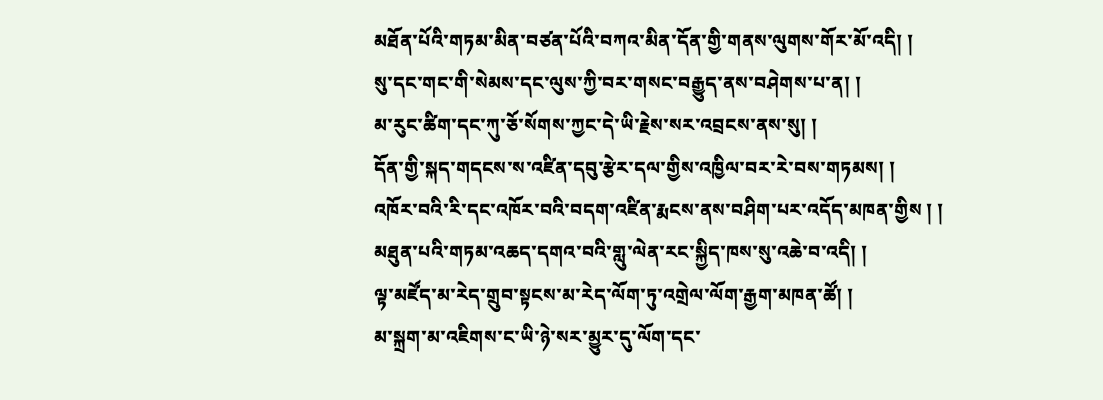མཐོན་པོའི་གཏམ་མིན་བཙན་པོའི་བཀའ་མིན་དོན་གྱི་གནས་ལུགས་གོར་མོ་འདི། །
སུ་དང་གང་གི་སེམས་དང་ལུས་ཀྱི་བར་གསང་བརྒྱུད་ནས་བཤེགས་པ་ན། །
མ་རུང་ཚིག་དང་ཀུ་ཅོ་སོགས་ཀྱང་དེ་ཡི་རྗེས་སར་འབྲངས་ནས་སུ། །
དོན་གྱི་སྐད་གདངས་ས་འཛིན་དབུ་རྩེར་དལ་གྱིས་འཁྱིལ་བར་རེ་བས་གཏམས། །
འཁོར་བའི་རི་དང་འཁོར་བའི་བདག་འཛིན་རྨངས་ནས་བཤིག་པར་འདོད་མཁན་གྱིས ། །
མཐུན་པའི་གཏམ་འཆད་དགའ་བའི་གླུ་ལེན་རང་སྐྱིད་ཁས་སུ་འཆེ་བ་འདི། །
ལྟ་མཛོད་མ་རེད་གྲུབ་སྟངས་མ་རེད་ལོག་ཏུ་འགྲེལ་ལོག་རྒྱག་མཁན་ཚོ། །
མ་སྐྲག་མ་འཇིགས་ང་ཡི་ཉེ་སར་མྱུར་དུ་ལོག་དང་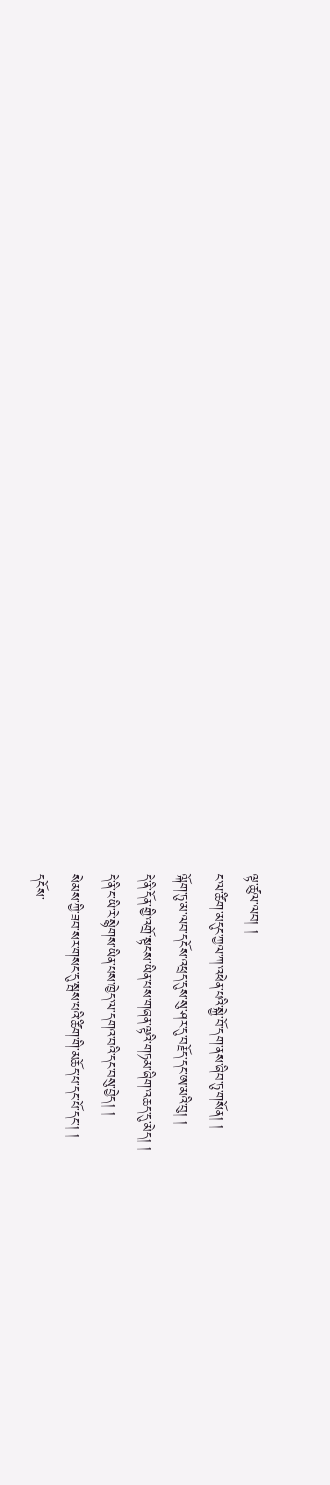ལྟ་ཚུལ་ལབ། །
ང་ལ་ཚིག་མདུང་ཀྱལ་ཀ་འཕེན་པའི་སྐྱེ་བོ་དག་ནས་ཞིབ་ཏུ་གསོན། །
ལྐོག་ཏུ་མ་ལབ་དངོས་འཕྲད་དུས་སུ་ཤར་དུ་བརྗོད་དང་ཨ་མའི་བུ། །
དེ་ནི་དོན་གྱི་འགྲོ་སྟངས་ཡིན་པས་གཞན་ལྟའི་གཏམ་ཞིག་འཆད་དུ་མེད། །
དེ་ནི་ང་ཡི་རེ་སྙེགས་ཡིན་པས་ཁྱེད་ལ་དགའ་བའི་དང་བསུ་བྱེད། །
སེམས་ཀྱི་ཟབ་སར་གསང་དུ་སྦས་པའི་ཚིག་གི་མཆོད་པ་དང་པོ་དང་། །
དངོས་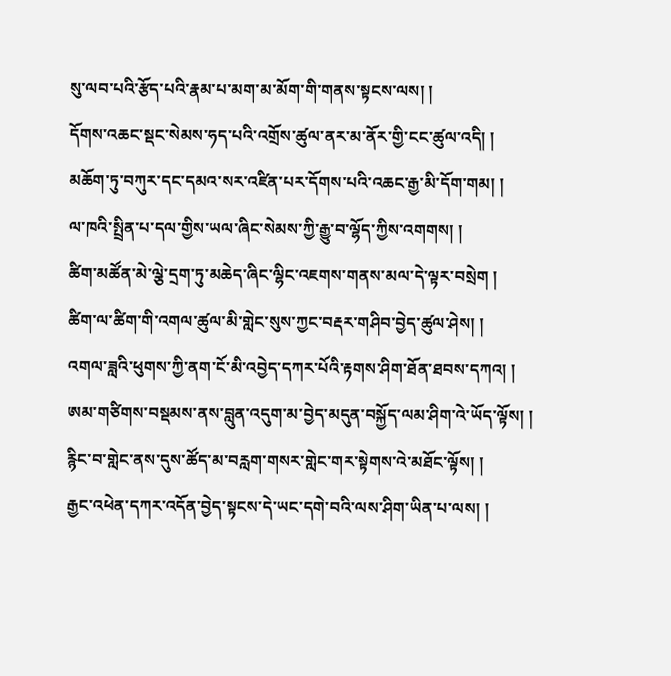སུ་ལབ་པའི་རྩོད་པའི་རྣམ་པ་མག་མ་མོག་གི་གནས་སྟངས་ལས། །
དོགས་འཆང་སྡང་སེམས་ཧད་པའི་འགྲོས་ཚུལ་ནར་མ་ནོར་གྱི་ངང་ཚུལ་འདི། །
མཆོག་ཏུ་བཀུར་དང་དམའ་སར་འཛིན་པར་དོགས་པའི་འཆང་རྒྱ་མི་དོག་གམ། །
ལ་ཁའི་སྤྲིན་པ་དལ་གྱིས་ཡལ་ཞིང་སེམས་ཀྱི་རྒྱུ་བ་ལྷོད་ཀྱིས་འགགས། །
ཚིག་མཚོན་མེ་ལྕེ་དྲག་ཏུ་མཆེད་ཞིང་ལྷིང་འཇགས་གནས་མལ་དེ་ལྟར་བསྲེག །
ཚིག་ལ་ཚིག་གི་འགལ་ཚུལ་མི་གླེང་སུས་ཀྱང་བརྡར་གཤིབ་བྱེད་ཚུལ་ཤེས། །
འགལ་ཟླའི་ཕུགས་ཀྱི་ནག་ངོ་མི་འབྱེད་དཀར་པོའི་རྟགས་ཤིག་ཐོན་ཐབས་དཀའ། །
ཨམ་གཙིགས་བསྡམས་ནས་བླུན་འདུག་མ་བྱེད་མདུན་བསྐྱོད་ལམ་ཤིག་འེ་ཡོད་ལྟོས། །
རྙིང་བ་གླེང་ནས་དུས་ཚོད་མ་བརླག་གསར་གླེང་གར་སྟེགས་འེ་མཐོང་ལྟོས། །
རྒྱང་འཕེན་དཀར་འདོན་བྱེད་སྟངས་དེ་ཡང་དགེ་བའི་ལས་ཤིག་ཡིན་པ་ལས། །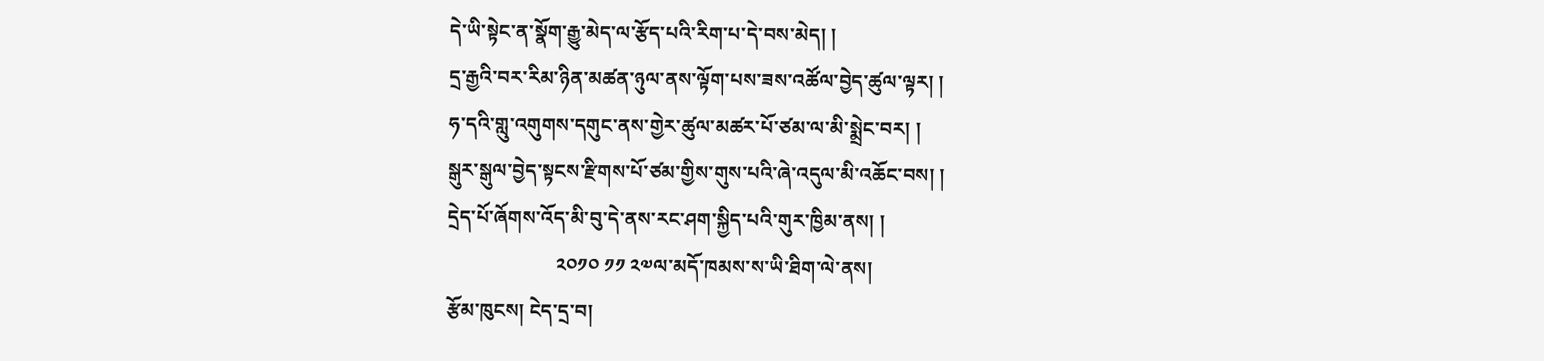དེ་ཡི་སྟེང་ན་སྣོག་རྒྱུ་མེད་ལ་རྩོད་པའི་རིག་པ་དེ་བས་མེད། །
དྲ་རྒྱའི་བར་རིམ་ཉིན་མཚན་ཉུལ་ནས་ལྟོག་པས་ཟས་འཚོལ་བྱེད་ཚུལ་ལྟར། །
ཧ་དའི་གླུ་འགུགས་དགུང་ནས་གྱེར་ཚུལ་མཚར་པོ་ཙམ་ལ་མི་སྨྲེང་བར། །
སྒུར་སྒུལ་བྱེད་སྟངས་རྫིགས་པོ་ཙམ་གྱིས་གུས་པའི་ཞེ་འདུལ་མི་འཆོང་བས། །
དྲེད་པོ་ཞོགས་འོད་མི་བུ་དེ་ནས་རང་ཤག་སྐྱིད་པའི་གུར་ཁྱིམ་ནས། །
                      ༢༠༡༠ ༡༡ ༢༧ལ་མདོ་ཁམས་ས་ཡི་ཐིག་ལེ་ནས།
རྩོམ་ཁུངས། ངེད་དྲ་བ།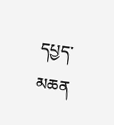དཔྱད་མཆན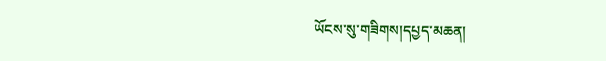ཡོངས་སུ་གཟིགས།དཔྱད་མཆན།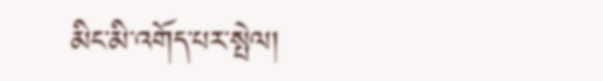མིང་མི་འགོད་པར་སྤེལ།